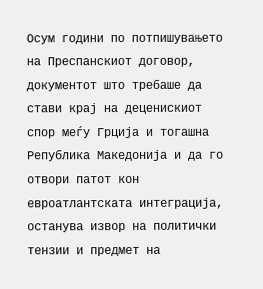Осум години по потпишувањето на Преспанскиот договор, документот што требаше да стави крај на деценискиот спор меѓу Грција и тогашна Република Македонија и да го отвори патот кон евроатлантската интеграција, останува извор на политички тензии и предмет на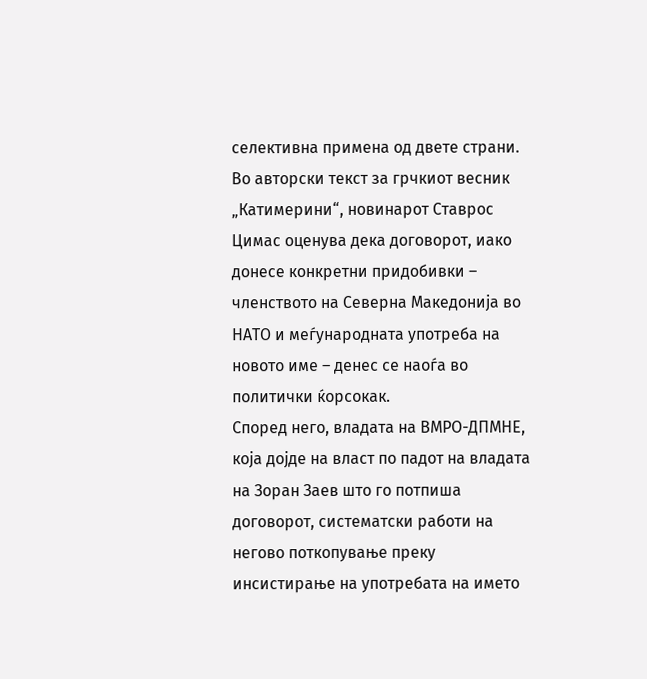селективна примена од двете страни.
Во авторски текст за грчкиот весник „Катимерини“, новинарот Ставрос Цимас оценува дека договорот, иако донесе конкретни придобивки – членството на Северна Македонија во НАТО и меѓународната употреба на новото име – денес се наоѓа во политички ќорсокак.
Според него, владата на ВМРО-ДПМНЕ, која дојде на власт по падот на владата на Зоран Заев што го потпиша договорот, систематски работи на негово поткопување преку инсистирање на употребата на името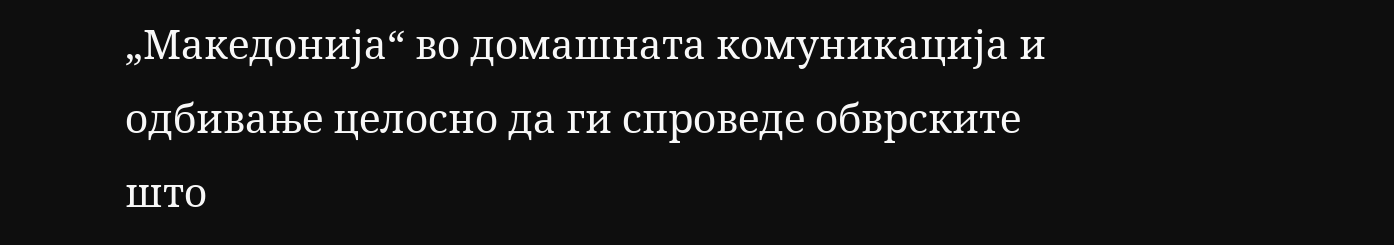„Македонија“ во домашната комуникација и одбивање целосно да ги спроведе обврските што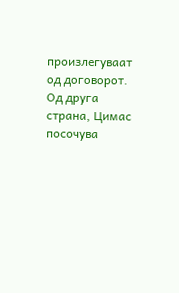произлегуваат од договорот.
Од друга страна, Цимас посочува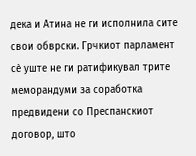дека и Атина не ги исполнила сите свои обврски. Грчкиот парламент сè уште не ги ратификувал трите меморандуми за соработка предвидени со Преспанскиот договор, што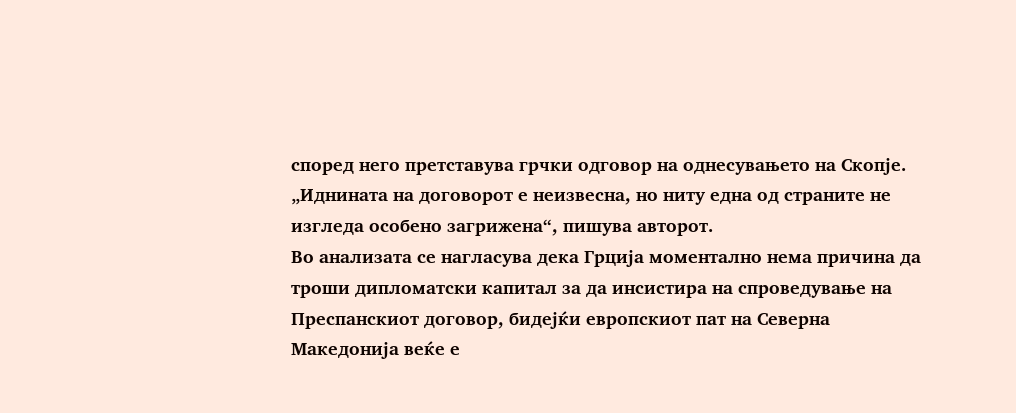според него претставува грчки одговор на однесувањето на Скопје.
„Иднината на договорот е неизвесна, но ниту една од страните не изгледа особено загрижена“, пишува авторот.
Во анализата се нагласува дека Грција моментално нема причина да троши дипломатски капитал за да инсистира на спроведување на Преспанскиот договор, бидејќи европскиот пат на Северна Македонија веќе е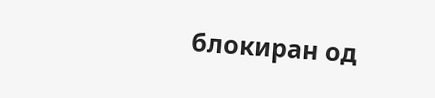блокиран од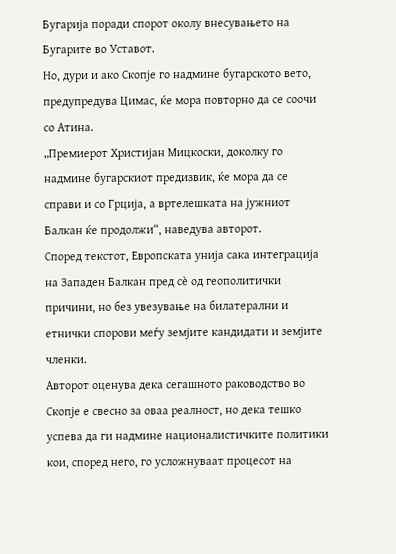Бугарија поради спорот околу внесувањето на Бугарите во Уставот.
Но, дури и ако Скопје го надмине бугарското вето, предупредува Цимас, ќе мора повторно да се соочи со Атина.
„Премиерот Христијан Мицкоски, доколку го надмине бугарскиот предизвик, ќе мора да се справи и со Грција, а вртелешката на јужниот Балкан ќе продолжи“, наведува авторот.
Според текстот, Европската унија сака интеграција на Западен Балкан пред сè од геополитички причини, но без увезување на билатерални и етнички спорови меѓу земјите кандидати и земјите членки.
Авторот оценува дека сегашното раководство во Скопје е свесно за оваа реалност, но дека тешко успева да ги надмине националистичките политики кои, според него, го усложнуваат процесот на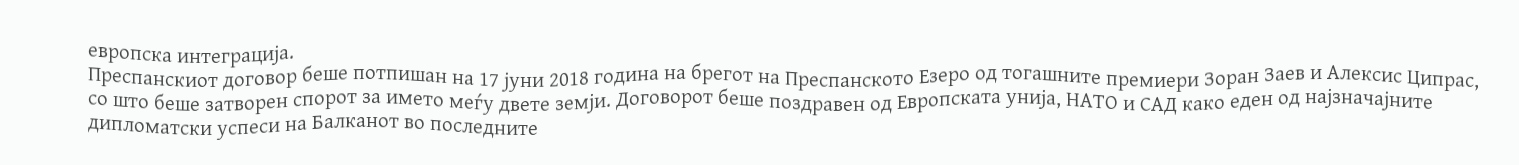европска интеграција.
Преспанскиот договор беше потпишан на 17 јуни 2018 година на брегот на Преспанското Езеро од тогашните премиери Зоран Заев и Алексис Ципрас, со што беше затворен спорот за името меѓу двете земји. Договорот беше поздравен од Европската унија, НАТО и САД како еден од најзначајните дипломатски успеси на Балканот во последните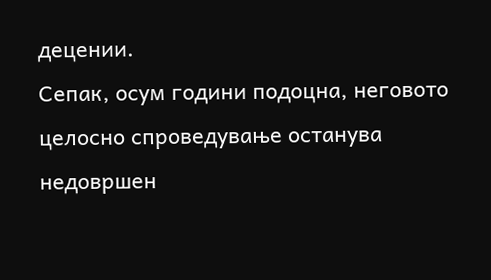децении.
Сепак, осум години подоцна, неговото целосно спроведување останува недовршен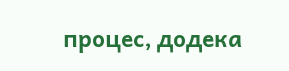процес, додека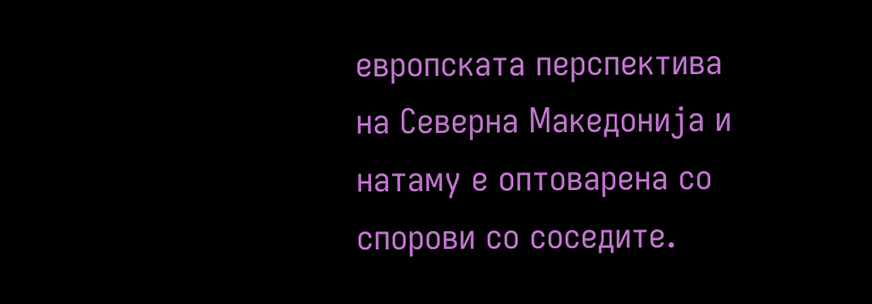европската перспектива на Северна Македонија и натаму е оптоварена со спорови со соседите.